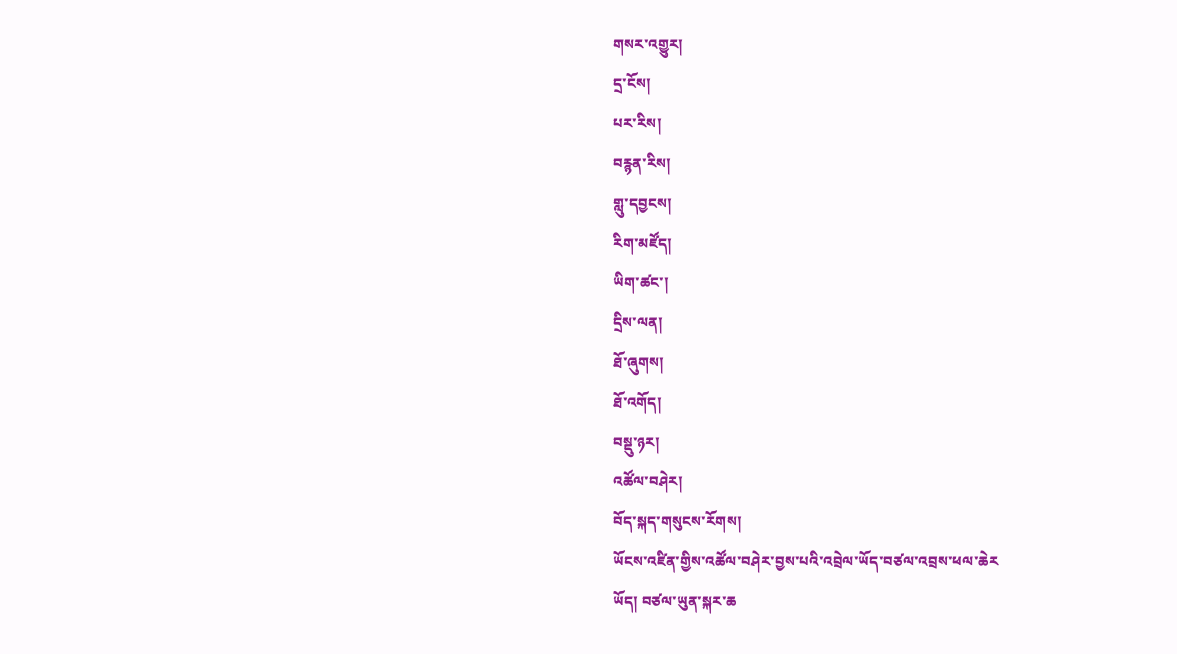གསར་འགྱུར།
དྲ་ངོས།
པར་རིས།
བརྙན་རིས།
གླུ་དབྱངས།
རིག་མཛོད།
ཡིག་ཚང་།
དྲིས་ལན།
ཐོ་ཞུགས།
ཐོ་འགོད།
བསྡུ་ཉར།
འཚོལ་བཤེར།
བོད་སྐད་གསུངས་རོགས།
ཡོངས་འཛིན་གྱིས་འཚོལ་བཤེར་བྱས་པའི་འབྲེལ་ཡོད་བཙལ་འབྲས་ཕལ་ཆེར
ཡོད། བཙལ་ཡུན་སྐར་ཆ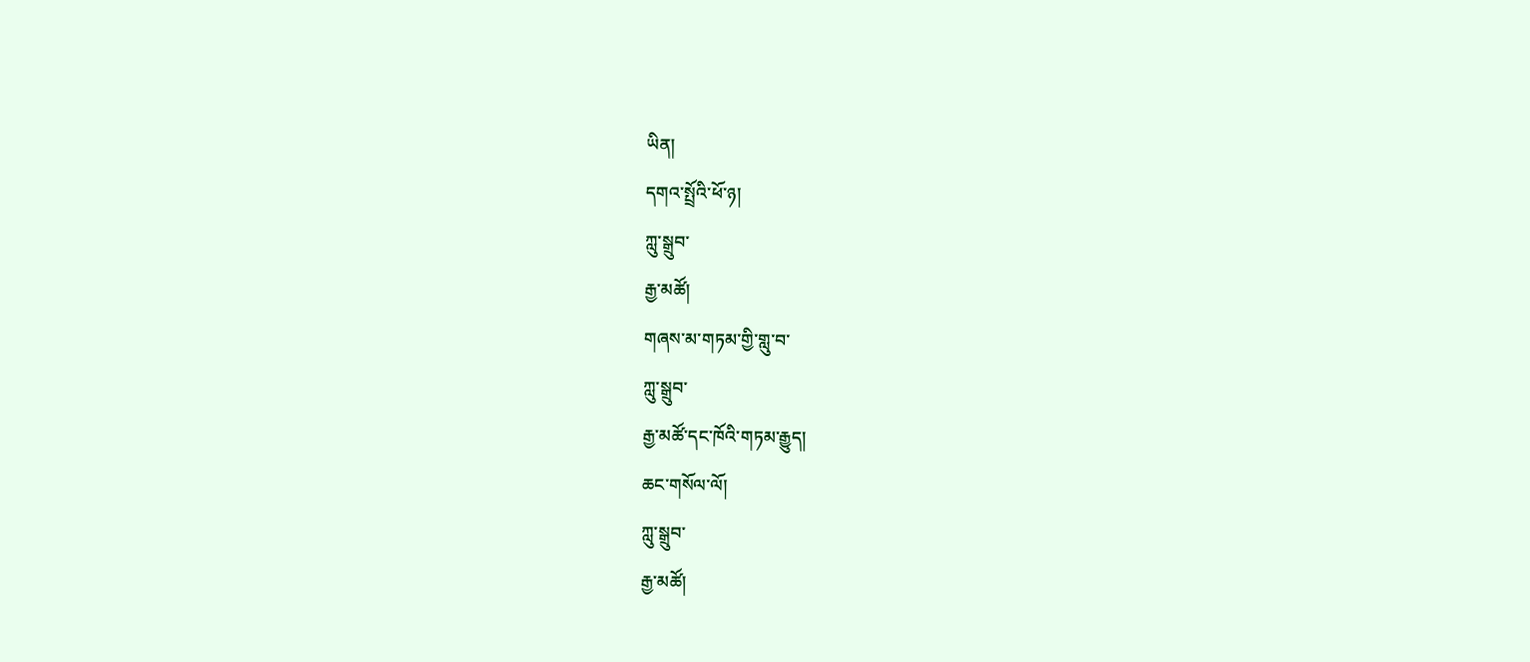ཡིན།
དགའ་སྤྲོའི་ཕོ་ཉ།
ཀླུ་སྒྲུབ་
རྒྱ་མཚོ།
གཞས་མ་གཏམ་གྱི་གླུ་བ་
ཀླུ་སྒྲུབ་
རྒྱ་མཚོ་དང་ཁོའི་གཏམ་རྒྱུད།
ཆང་གསོལ་ལོ།
ཀླུ་སྒྲུབ་
རྒྱ་མཚོ།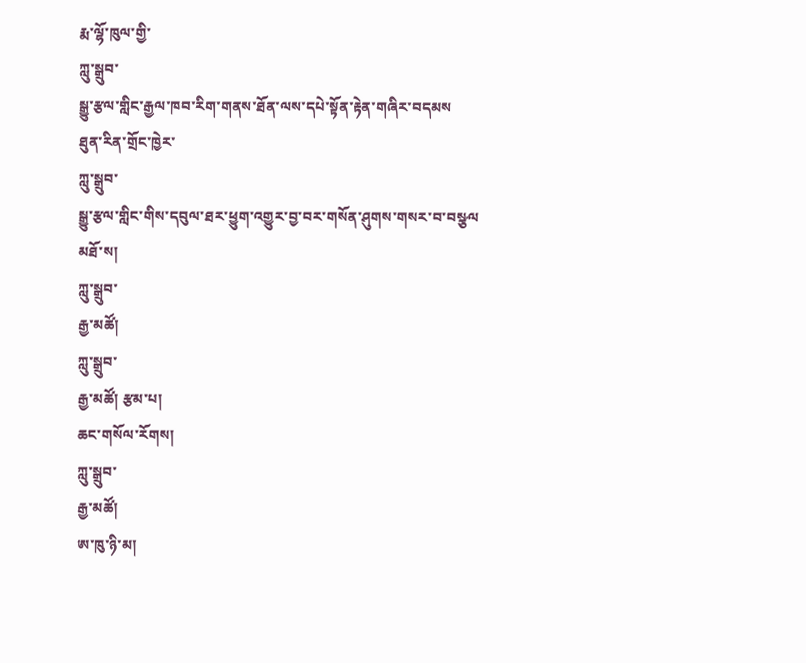རྨ་ལྷོ་ཁུལ་གྱི་
ཀླུ་སྒྲུབ་
སྒྱུ་རྩལ་གླིང་རྒྱལ་ཁབ་རིག་གནས་ཐོན་ལས་དཔེ་སྟོན་རྟེན་གཞིར་བདམས
ཐུན་རིན་གྲོང་ཁྱེར་
ཀླུ་སྒྲུབ་
སྒྱུ་རྩལ་གླིང་གིས་དབུལ་ཐར་ཕྱུག་འགྱུར་བྱ་བར་གསོན་ཤུགས་གསར་བ་བསྩལ
མཐོ་ས།
ཀླུ་སྒྲུབ་
རྒྱ་མཚོ།
ཀླུ་སྒྲུབ་
རྒྱ་མཚོ། རྩམ་པ།
ཆང་གསོལ་རོགས།
ཀླུ་སྒྲུབ་
རྒྱ་མཚོ།
ཨ་ཁུ་ཉི་མ།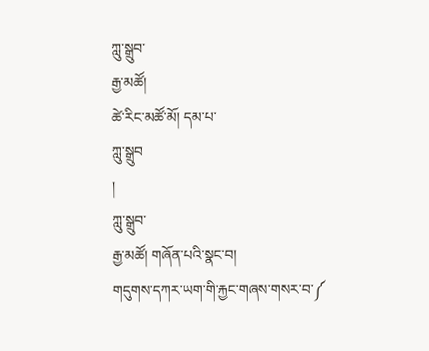ཀླུ་སྒྲུབ་
རྒྱ་མཚོ།
ཚེ་རིང་མཚོ་མོ། དམ་པ་
ཀླུ་སྒྲུབ
།
ཀླུ་སྒྲུབ་
རྒྱ་མཚོ། གཞོན་པའི་སྣང་བ།
གདུགས་དཀར་ཡག་གི་རྐྱང་གཞས་གསར་བ་༼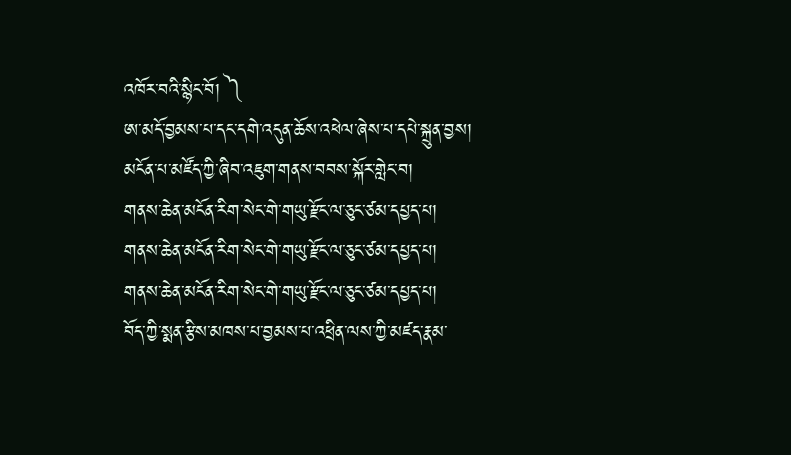འཁོར་བའི་སྙིང་བོ། ༽
ཨ་མདོ་བྱམས་པ་དང་དགེ་འདུན་ཆོས་འཕེལ་ཞེས་པ་དཔེ་སྐྲུན་བྱས།
མངོན་པ་མཛོད་ཀྱི་ཞིབ་འཇུག་གནས་བབས་སྐོར་གླེང་བ།
གནས་ཆེན་མངོན་རིག་སེང་གེ་གཡུ་རྫོང་ལ་ཅུང་ཙམ་དཔྱད་པ།
གནས་ཆེན་མངོན་རིག་སེང་གེ་གཡུ་རྫོང་ལ་ཅུང་ཙམ་དཔྱད་པ།
གནས་ཆེན་མངོན་རིག་སེང་གེ་གཡུ་རྫོང་ལ་ཅུང་ཙམ་དཔྱད་པ།
བོད་ཀྱི་སྨན་རྩིས་མཁས་པ་བྱམས་པ་འཕྲིན་ལས་ཀྱི་མཛད་རྣམ་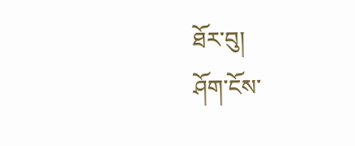ཐོར་བུ།
ཤོག་ངོས་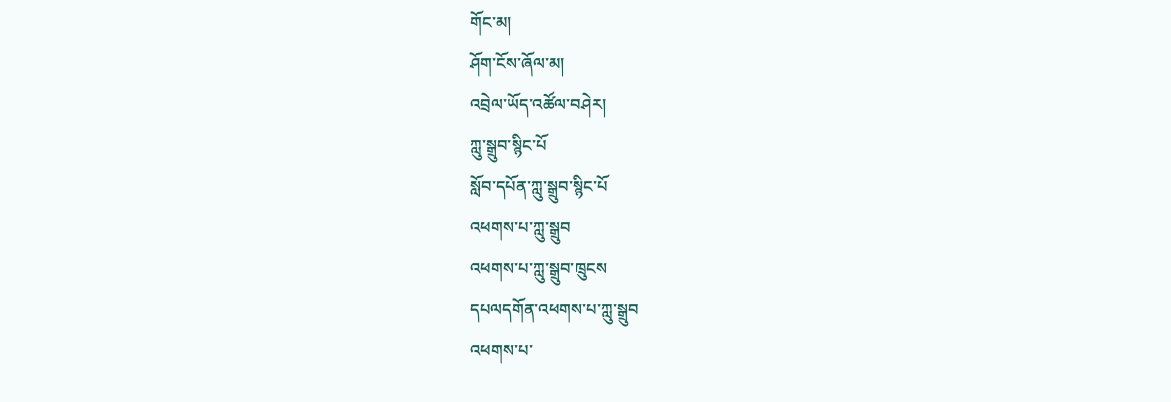གོང་མ།
ཤོག་ངོས་ཞོལ་མ།
འབྲེལ་ཡོད་འཚོལ་བཤེར།
ཀླུ་སྒྲུབ་སྙིང་པོ
སློབ་དཔོན་ཀླུ་སྒྲུབ་སྙིང་པོ
འཕགས་པ་ཀླུ་སྒྲུབ
འཕགས་པ་ཀླུ་སྒྲུབ་ཁྲུངས
དཔལདགོན་འཕགས་པ་ཀླུ་སྒྲུབ
འཕགས་པ་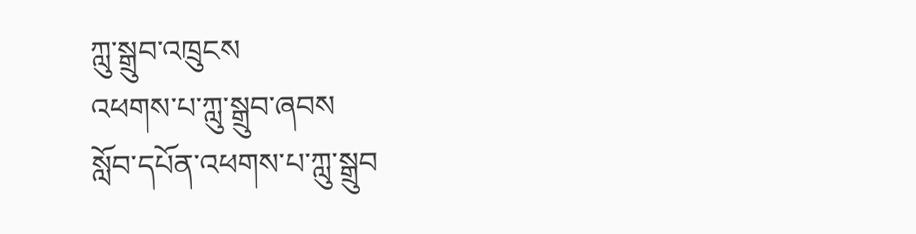ཀླུ་སྒྲུབ་འཁྲུངས
འཕགས་པ་ཀླུ་སྒྲུབ་ཞབས
སློབ་དཔོན་འཕགས་པ་ཀླུ་སྒྲུབ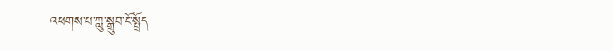འཕགས་པ་ཀླུ་སྒྲུབ་ངོ་སྤྲོད